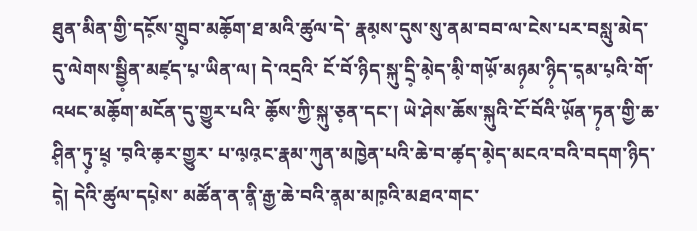ཐུན་མིན་གྱི་དངོ༷ས་གྲུ༷བ་མཆོ༷ག་ཐ་མའི་ཚུལ་དེ་ རྣམ༷ས་དུས་སུ་ནམ་བབ་ལ་ངེས་པར་བསླུ་མེད་དུ་ལེགས་སྦྱི༷ན་མཛ༷ད་པ༷་ཡིན་ལ། དེ་འདྲའི་ ངོ་བོ་ཉིད་སྐུ་དྲི༷་མེ༷ད་མི༷་གཡོ༷་མཉ༷མ་ཉི༷ད་ད༷མ་པ༷འི་གོ་འཕང་མཆོ༷ག་མངོན་དུ་གྱུར་པའི་ ཆོ༷ས་ཀྱི་སྐུ་ཅ༷ན་དང་། ཡེ་ཤེས་ཆོས་སྐུའི་ངོ་བོའི་ཡོ༷ན་ཏ༷ན་གྱི་ཆ་ཤི༷ན་ཏུ༷་ཕྲ༷ ་བ༷འི་ཆ༷ར་གྱུར་ པ་ལ༷འ༷ང་རྣམ་ཀུན་མཁྱེན་པའི་ཆེ་བ་ཚ༷ད་མེ༷ད་མངའ་བའི་བདག་ཉིད་དེ༷། དེའི་ཚུལ་དཔེ༷ས་ མཚོན་ན་ནི༷་རྒྱ་ཆེ་བའི་ན༷མ་མཁ༷འི་མཐའ་གང་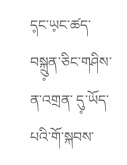ད༷ང་ཡ༷ང་ཚད་བསྐྲུ༷ན་ཅིང་གཤིས་ན་འགྲན་ དུ༷་ཡོད་པའི་གོ་སྐབས་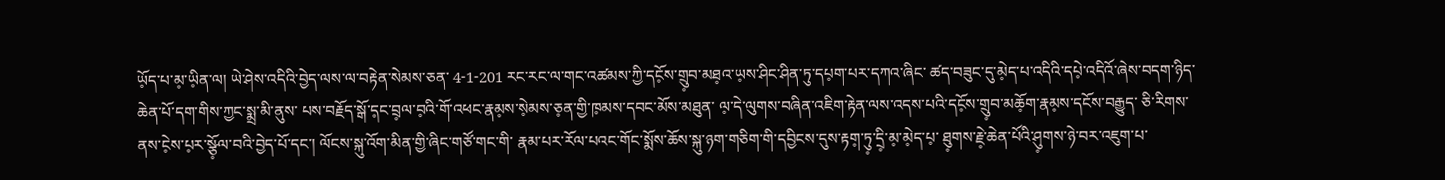ཡོ༷ད་པ་མ༷་ཡི༷ན་ལ། ཡེ་ཤེས་འདིའི་བྱེད་ལས་ལ་བརྟེན་སེམས་ཅན་ 4-1-201 རང་རང་ལ་གང་འཚམས་ཀྱི་དངོ༷ས་གྲུ༷བ་མཐ༷འ་ཡ༷ས་ཤིང་ཤིན་ཏུ་དཔ༷ག་པར་དཀའ་ཞིང་ ཚད་བཟུང་དུ་མེ༷ད་པ་འདིའི་དཔེ༷་འདིའོ་ཞེས་བདག་ཉིད་ཆེན་པོ་དག་གིས་ཀྱང་སྨྲ་མི་ནུས་ པས་བརྗོད་སྒོ་ད༷ང་བྲ༷ལ་བ༷འི་གོ་འཕང་རྣམ༷ས་སེ༷མས་ཅ༷ན་གྱི་ཁ༷མས་དབང་མོས་མཐུན་ ལ༷་དེ་ལུགས་བཞིན་འཇིག་རྟེན་ལས་འདས་པའི་དངོ༷ས་གྲུ༷བ་མཆོ༷ག་རྣམ༷ས་དངོས་བརྒྱུད་ ཅི་རིགས་ནས་ངེ༷ས་པ༷ར་སྩོ༷ལ་བའི་བྱེད་པོ་དང་། ལོངས་སྐུ་འོག་མིན་གྱི་ཞིང་གཙོ་གང་གི་ རྣམ་པར་རོལ་པའང་གོང་སྨོས་ཆོས་སྐུ་ཉག་གཅིག་གི་དབྱིངས་དུས་རྟག༷་ཏུ༷་དྲི༷་མ༷་མེ༷ད་པ༷་ ཐུ༷གས་རྗེ༷་ཆེན་པོའི་ཤུ༷གས་ཉེ་བར་འཇུག་པ་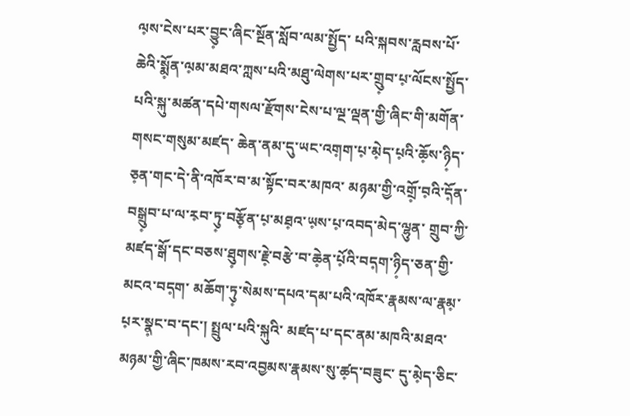ལ༷ས་ངེས་པར་བྱུ༷ང་ཞིང་སྔོན་སློབ་ལམ་སྤྱོད་ པའི་སྐབས་རླབས་པོ་ཆེའི་སྨོ༷ན་ལ༷མ་མཐའ་ཀླས་པའི་མཐུ་ལེགས་པར་གྲུ༷བ་པ༷་ལོངས་སྤྱོད་ པའི་སྐུ་མཚན་དཔེ་གསལ་རྫོགས་ངེས་པ་ལྔ་ལྡན་གྱི་ཞིང་གི་མགོན་གསང་གསུམ་མཛད་ ཆེན་ནམ་དུ་ཡང་འག༷ག་པ༷་མེ༷ད་པ༷འི་ཆོ༷ས་ཉི༷ད་ཅ༷ན་གང་དེ་ནི་འཁོར་བ་མ་སྟོང་བར་མཁའ་ མཉམ་གྱི་འགྲོ༷་བ༷འི་དོ༷ན་བསྒྲུ༷བ་པ་ལ་ར༷བ་ཏུ༷་བརྩོ༷ན་པ༷་མཐ༷འ་ཡ༷ས་པ༷་འབད་མེད་ལྷུན་ གྲུབ་ཀྱི་མཛད་སྒོ་དང་བཅས་ཐུ༷གས་རྗེ༷་བརྩེ་བ་ཆེ༷ན་པོ༷འི་བད༷ག་ཉི༷ད་ཅན་གྱི་མངའ་བད༷ག་ མཆོག་ཏུ༷་སེམས་དཔའ་དམ་པའི་འཁོར་རྣམས་ལ་རྣམ༷་པ༷ར་སྣ༷ང་བ་དང་། སྤྲུལ་པའི་སྐུའི་ མཛད་པ་དང་ནམ་མཁའི་མཐའ་མཉམ་གྱི་ཞིང་ཁམས་རབ་འབྱམས་རྣམས་སུ་ཚ༷ད་བཟུང་ དུ་མེ༷ད་ཅིང་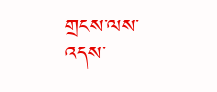གྲངས་ལས་འདས་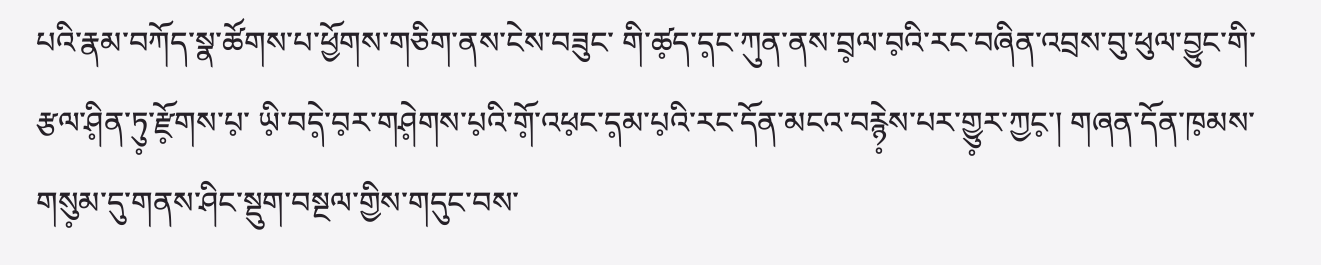པའི་རྣམ་བཀོད་སྣ་ཚོགས་པ་ཕྱོགས་གཅིག་ནས་ངེས་བཟུང་ གི་ཚ༷ད་ད༷ང་ཀུན་ནས་བྲ༷ལ་བ༷འི་རང་བཞིན་འབྲས་བུ་ཕུལ་བྱུང་གི་རྩལ་ཤི༷ན་ཏུ༷་རྫོ༷གས་པ༷་ ཡི༷་བདེ༷་བ༷ར་གཤེ༷གས་པ༷འི་གོ༷་འཕ༷ང་ད༷མ་པ༷འི་རང་དོན་མངའ་བརྙེ༷ས་པར་གྱུ༷ར་ཀྱང༷་། གཞན་དོན་ཁ༷མས་གསུ༷མ་དུ་གནས་ཤིང་སྡུག་བསྔལ་གྱིས་གདུང་བས་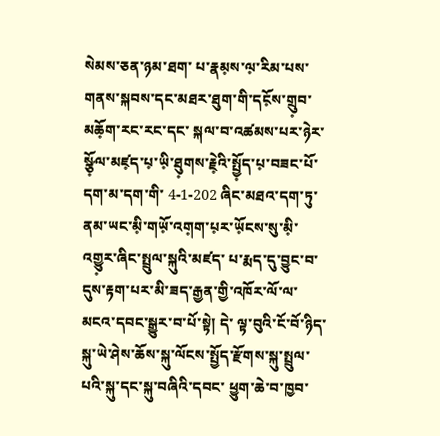སེམས་ཅན་ཉམ་ཐག་ པ་རྣམ༷ས་ལ༷་རིམ་པས་གནས་སྐབས་དང་མཐར་ཐུག་གི་དངོ༷ས་གྲུ༷བ་མཆོ༷ག་རང་རང་དང་ སྐལ་བ་འཚམས་པར་ཉེར་སྩོ༷ལ་མཛ༷ད་པ༷་ཡི༷་ཐུ༷གས་རྗེ༷འི་སྤྱོ༷ད་པ༷་བཟང་པོ་དག་མ་དག་གི་ 4-1-202 ཞིང་མཐའ་དག་ཏུ་ནམ་ཡང་མི༷་གཡོ༷་འག༷ག་པ༷ར་ཡོ༷ངས་སུ་མི༷་འགྱུ༷ར་ཞིང་སྤྲུལ་སྐུའི་མཛད་ པ་རྨད་དུ་བྱུང་བ་དུས་རྟག་པར་མི་ཟད་རྒྱན་གྱི་འཁོར་ལོ་ལ་མངའ་དབང་སྒྱུར་བ་པོ་སྟེ། དེ་ ལྟ་བུའི་ངོ་བོ་ཉིད་སྐུ་ཡེ་ཤེས་ཆོས་སྐུ་ལོངས་སྤྱོད་རྫོགས་སྐུ་སྤྲུལ་པའི་སྐུ་དང་སྐུ་བཞིའི་དབང་ ཕྱུག་ཆེ་བ་ཁྱབ་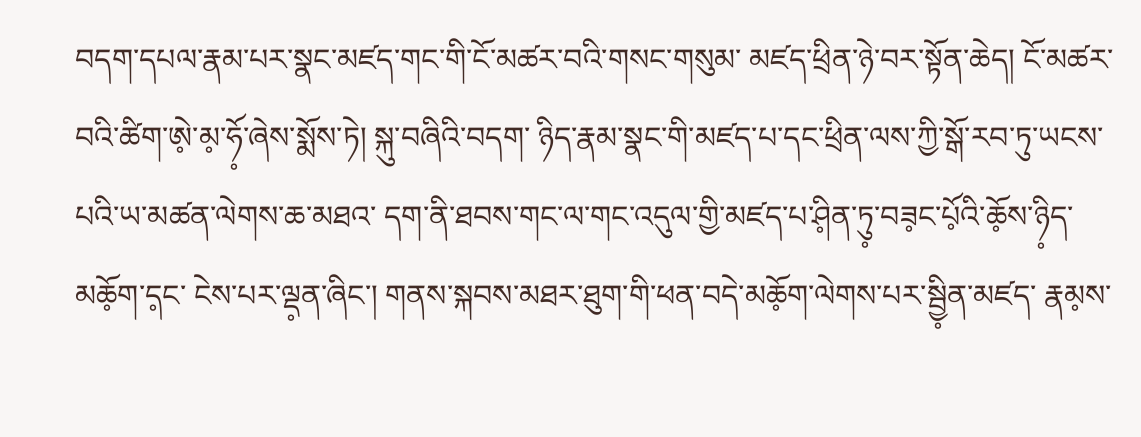བདག་དཔལ་རྣམ་པར་སྣང་མཛད་གང་གི་ངོ་མཚར་བའི་གསང་གསུམ་ མཛད་ཕྲིན་ཉེ་བར་སྟོན་ཆེད། ངོ་མཚར་བའི་ཚིག་ཨེ༷་མ༷་ཧོ༷་ཞེས་སྨོས་ཏེ། སྐུ་བཞིའི་བདག་ ཉིད་རྣམ་སྣང་གི་མཛད་པ་དང་ཕྲིན་ལས་ཀྱི་སྒོ་རབ་ཏུ་ཡངས་པའི་ཡ་མཚན་ལེགས་ཆ་མཐའ་ དག་ནི་ཐབས་གང་ལ་གང་འདུལ་གྱི་མཛད་པ་ཤི༷ན་ཏུ༷་བཟ༷ང་པོ༷འི་ཆོ༷ས་ཉི༷ད་མཆོ༷ག་ད༷ང་ ངེས་པར་ལྡ༷ན་ཞིང་། གནས་སྐབས་མཐར་ཐུག་གི་ཕན་བདེ་མཆོ༷ག་ལེགས་པར་སྦྱི༷ན་མཛད་ རྣམ༷ས་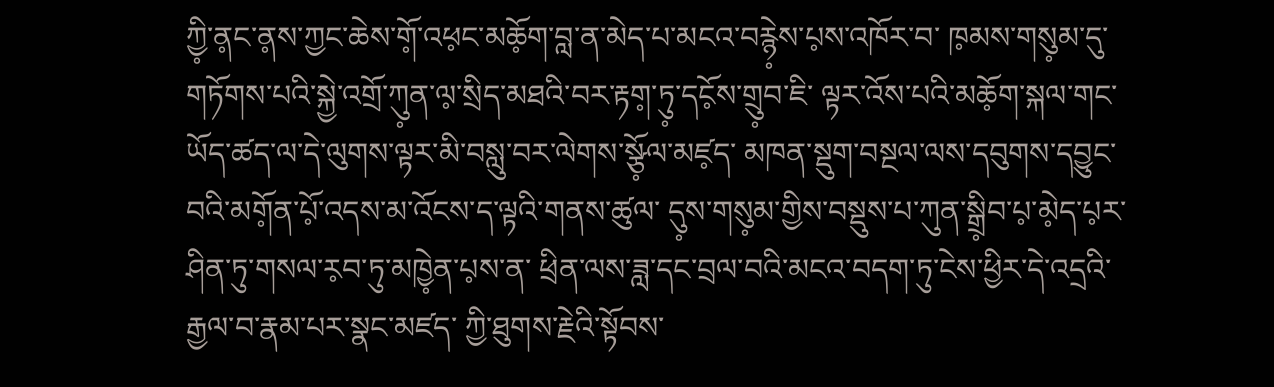ཀྱི༷་ན༷ང་ན༷ས་ཀྱང་ཆེས་གོ༷་འཕ༷ང་མཆོ༷ག་བླ་ན་མེད་པ་མངའ་བརྙེ༷ས་པ༷ས་འཁོར་བ་ ཁ༷མས་གསུ༷མ་དུ་གཏོགས་པའི་སྐྱེ་འགྲོ་ཀུ༷ན་ལ༷་སྲིད་མཐའི་བར་རྟག༷་ཏུ༷་དངོ༷ས་གྲུ༷བ་ཇི་ ལྟར་འོས་པའི་མཆོ༷ག་སྐལ་གང་ཡོད་ཚད་ལ་དེ་ལུགས་ལྟར་མི་བསླུ་བར་ལེགས་སྩོ༷ལ་མཛ༷ད་ མཁན་སྡུག་བསྔལ་ལས་དབུགས་དབྱུང་བའི་མགོ༷ན་པོ༷་འདས་མ་འོངས་ད་ལྟའི་གནས་ཚུལ་ དུ༷ས་གསུ༷མ་གྱིས་བསྡུས་པ་ཀུན་སྒྲི༷བ་པ༷་མེ༷ད་པ༷ར་ཤིན་ཏུ་གསལ་ར༷བ་ཏུ་མཁྱེ༷ན་པ༷ས་ན་ ཕྲིན་ལས་ཟླ་དང་བྲལ་བའི་མངའ་བདག་ཏུ་ངེས་ཕྱིར་དེ་འདྲའི་རྒྱལ་བ་རྣམ་པར་སྣང་མཛད་ ཀྱི་ཐུགས་རྗེའི་སྟོབས་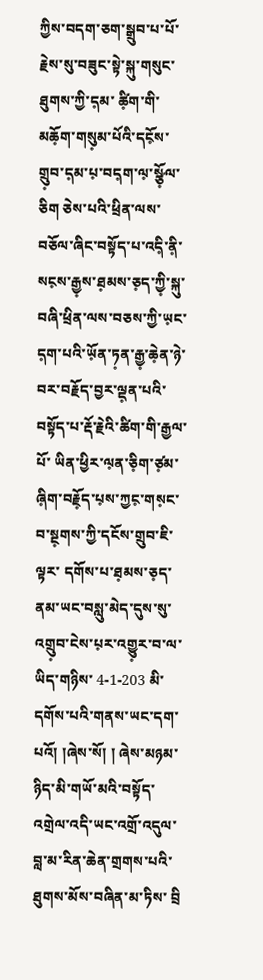ཀྱིས་བདག་ཅག་སྒྲུབ་པ་པོ་རྗེས་སུ་བཟུང་སྟེ་སྐུ་གསུང་ཐུགས་ཀྱི་ད༷མ་ ཚི༷ག་གི་མཆོ༷ག་གསུ༷མ་པོའི་དངོ༷ས་གྲུ༷བ་ད༷མ་པ༷་བད༷ག་ལ༷་སྩོ༷ལ་ཅིག ཅེས་པའི་ཕྲིན་ལས་ བཅོལ་ཞིང་བསྟོད་པ་འདི༷་ནི༷་སང༷ས་རྒྱ༷ས་ཐ༷མས་ཅ༷ད་ཀྱི༷་སྐུ་བཞི་ཕྲིན་ལས་བཅས་ཀྱི་ཡ༷ང་ ད༷ག་པའི་ཡོ༷ན་ཏ༷ན་རྒྱ༷་ཆེ༷ན་ཉེ་བར་བརྗོད་བྱར་ལྡ༷ན་པའི་བསྟོད་པ་རྡོ་རྗེའི་ཚིག་གི་རྒྱལ་པོ་ ཡིན་ཕྱིར་ལ༷ན་ཅི༷ག་ཙ༷མ་ཞི༷ག་བརྗོ༷ད་པ༷ས་ཀྱང༷་གས༷ང་བ་སྔ༷གས་ཀྱི་དངོས་གྲུབ་ཇི་ལྟར་ དགོས་པ་ཐ༷མས་ཅ༷ད་ནམ་ཡང་བསླུ་མེད་དུས་སུ་འགྲུ༷བ་ངེས་པ༷ར་འགྱུ༷ར་བ་ལ་ཡིད་གཉིས་ 4-1-203 མི་དགོས་པའི་གནས་ཡང་དག་པའོ། །ཞེས་སོ། ། ཞེས་མཉམ་ཉིད་མི་གཡོ་མའི་བསྟོད་འགྲེལ་འདི་ཡང་འགྲོ་འདུལ་བླ་མ་རིན་ཆེན་གྲགས་པའི་ཐུགས་མོས་བཞིན་མ་ཏིས་ བྲི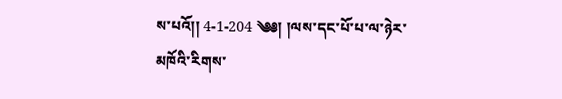ས་པའོ།། 4-1-204 ༄༅། །ལས་དང་པོ་པ་ལ་ཉེར་མཁོའི་རིགས་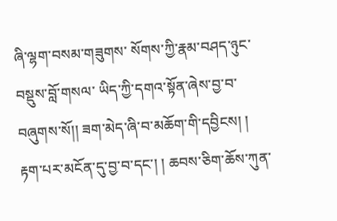ཞི་ལྷག་བསམ་གཟུགས་ སོགས་ཀྱི་རྣམ་བཤད་ཉུང་བསྡུས་བློ་གསལ་ ཡིད་ཀྱི་དགའ་སྟོན་ཞེས་བྱ་བ་ བཞུགས་སོ།། ཟག་མེད་ཞི་བ་མཆོག་གི་དབྱིངས། ། རྟག་པར་མངོན་དུ་བྱ་བ་དང་། ། ཆབས་ཅིག་ཆོས་ཀུན་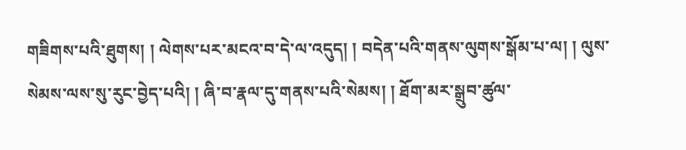གཟིགས་པའི་ཐུགས། ། ལེགས་པར་མངའ་བ་དེ་ལ་འདུད། ། བདེན་པའི་གནས་ལུགས་སྒོམ་པ་ལ། ། ལུས་སེམས་ལས་སུ་རུང་བྱེད་པའི། ། ཞི་བ་རྣལ་དུ་གནས་པའི་སེམས། ། ཐོག་མར་སྒྲུབ་ཚུལ་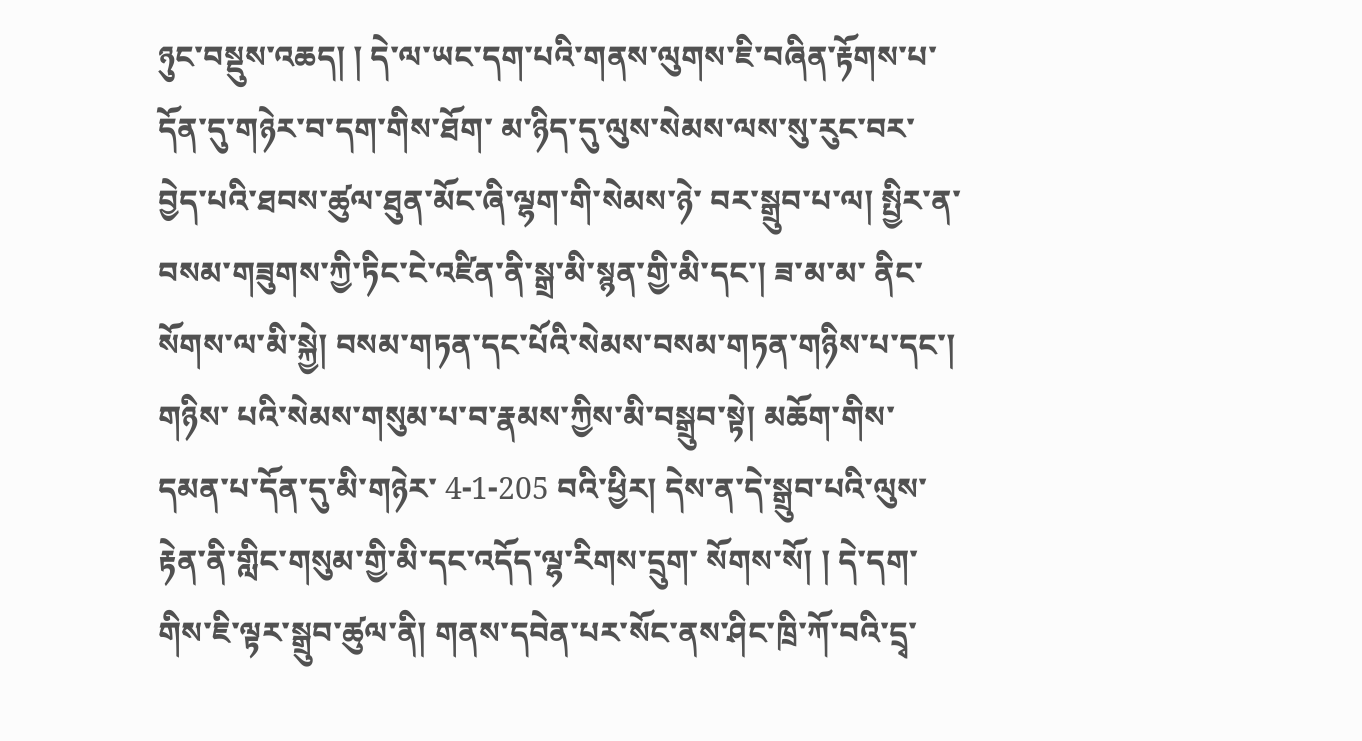ཉུང་བསྡུས་འཆད། ། དེ་ལ་ཡང་དག་པའི་གནས་ལུགས་ཇི་བཞིན་རྟོགས་པ་དོན་དུ་གཉེར་བ་དག་གིས་ཐོག་ མ་ཉིད་དུ་ལུས་སེམས་ལས་སུ་རུང་བར་བྱེད་པའི་ཐབས་ཚུལ་ཐུན་མོང་ཞི་ལྷག་གི་སེམས་ཉེ་ བར་སྒྲུབ་པ་ལ། སྤྱིར་ན་བསམ་གཟུགས་ཀྱི་ཏིང་ངེ་འཛིན་ནི་སྒྲ་མི་སྙན་གྱི་མི་དང་། ཟ་མ་མ་ ནིང་སོགས་ལ་མི་སྐྱེ། བསམ་གཏན་དང་པོའི་སེམས་བསམ་གཏན་གཉིས་པ་དང་། གཉིས་ པའི་སེམས་གསུམ་པ་བ་རྣམས་ཀྱིས་མི་བསྒྲུབ་སྟེ། མཆོག་གིས་དམན་པ་དོན་དུ་མི་གཉེར་ 4-1-205 བའི་ཕྱིར། དེས་ན་དེ་སྒྲུབ་པའི་ལུས་རྟེན་ནི་གླིང་གསུམ་གྱི་མི་དང་འདོད་ལྷ་རིགས་དྲུག་ སོགས་སོ། ། དེ་དག་གིས་ཇི་ལྟར་སྒྲུབ་ཚུལ་ནི། གནས་དབེན་པར་སོང་ནས་ཤིང་ཁྲི་ཀོ་བའི་དྲྭ་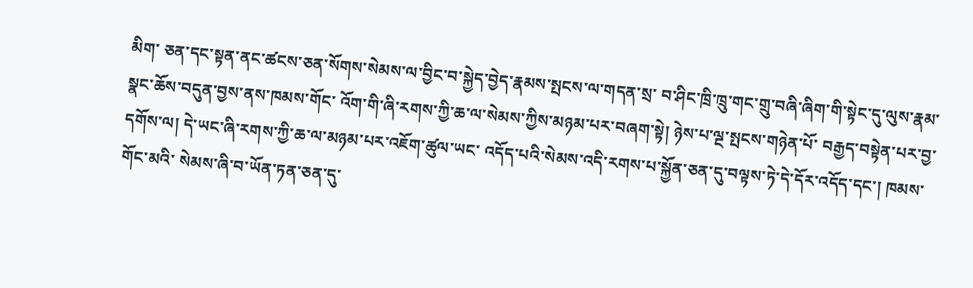མིག་ ཅན་དང་སྟན་ནང་ཚངས་ཅན་སོགས་སེམས་ལ་བྱིང་བ་སྐྱེད་བྱེད་རྣམས་སྤངས་ལ་གདན་སྲ་ བ་ཤིང་ཁྲི་ཁྲུ་གང་གྲུ་བཞི་ཞིག་གི་སྟེང་དུ་ལུས་རྣམ་སྣང་ཆོས་བདུན་བྱས་ནས་ཁམས་གོང་ འོག་གི་ཞི་རགས་ཀྱི་ཆ་ལ་སེམས་ཀྱིས་མཉམ་པར་བཞག་སྟེ། ཉེས་པ་ལྔ་སྤངས་གཉེན་པོ་ བརྒྱད་བསྟེན་པར་བྱ་དགོས་ལ། དེ་ཡང་ཞི་རགས་ཀྱི་ཆ་ལ་མཉམ་པར་འཇོག་ཚུལ་ཡང་ འདོད་པའི་སེམས་འདི་རགས་པ་སྐྱོན་ཅན་དུ་བལྟས་ཏེ་དེ་དོར་འདོད་དང་། ཁམས་གོང་མའི་ སེམས་ཞི་བ་ཡོན་ཏན་ཅན་དུ་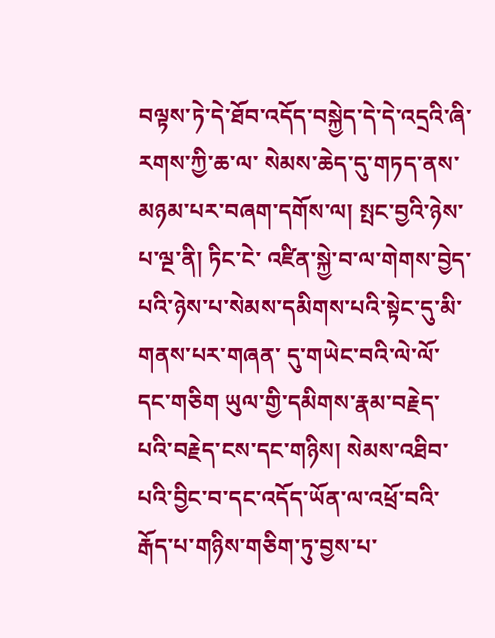བལྟས་ཏེ་དེ་ཐོབ་འདོད་བསྐྱེད་དེ་དེ་འདྲའི་ཞི་རགས་ཀྱི་ཆ་ལ་ སེམས་ཆེད་དུ་གཏད་ནས་མཉམ་པར་བཞག་དགོས་ལ། སྤང་བྱའི་ཉེས་པ་ལྔ་ནི། ཏིང་ངེ་ འཛིན་སྐྱེ་བ་ལ་གེགས་བྱེད་པའི་ཉེས་པ་སེམས་དམིགས་པའི་སྟེང་དུ་མི་གནས་པར་གཞན་ དུ་གཡེང་བའི་ལེ་ལོ་དང་གཅིག ཡུལ་གྱི་དམིགས་རྣམ་བརྗེད་པའི་བརྗེད་ངས་དང་གཉིས། སེམས་འཐིབ་པའི་བྱིང་བ་དང་འདོད་ཡོན་ལ་འཕྲོ་བའི་རྒོད་པ་གཉིས་གཅིག་ཏུ་བྱས་པ་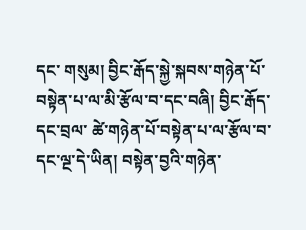དང་ གསུམ། བྱིང་རྒོད་སྐྱེ་སྐབས་གཉེན་པོ་བསྟེན་པ་ལ་མི་རྩོལ་བ་དང་བཞི། བྱིང་རྒོད་དང་བྲལ་ ཚེ་གཉེན་པོ་བསྟེན་པ་ལ་རྩོལ་བ་དང་ལྔ་དེ་ཡིན། བསྟེན་བྱའི་གཉེན་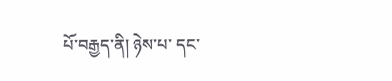པོ་བརྒྱད་ནི། ཉེས་པ་ དང་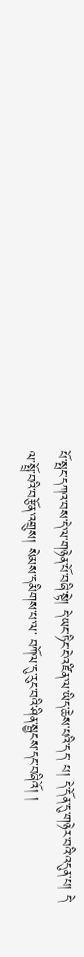པོ་སྤང་དཀའ་བས་དེ་ལ་གཉེན་པོ་བཞི་སྟེ། དེ་ཡང་ཏིང་ངེ་འཛིན་ལ་ཡིད་ཆེས་པའི་དད་ པ། དེ་དོན་དུ་གཉེར་བའི་འདུན་པ། དེ་ལ་སྤྲོ་བའི་བརྩོན་འགྲུས། སེམས་དམིགས་པ་ལ་ བཀོལ་དུ་རུང་བའི་ཤིན་སྦྱངས་དང་བཞིའོ། །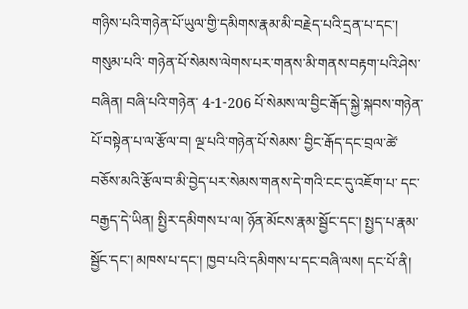གཉིས་པའི་གཉེན་པོ་ཡུལ་གྱི་དམིགས་རྣམ་མི་བརྗེད་པའི་དྲན་པ་དང་། གསུམ་པའི་ གཉེན་པོ་སེམས་ལེགས་པར་གནས་མི་གནས་བརྟག་པའི་ཤེས་བཞིན། བཞི་པའི་གཉེན་ 4-1-206 པོ་སེམས་ལ་བྱིང་རྒོད་སྐྱེ་སྐབས་གཉེན་པོ་བསྟེན་པ་ལ་རྩོལ་བ། ལྔ་པའི་གཉེན་པོ་སེམས་ བྱིང་རྒོད་དང་བྲལ་ཚེ་བཅོས་མའི་རྩོལ་བ་མི་བྱེད་པར་སེམས་གནས་དེ་གའི་ངང་དུ་འཇོག་པ་ དང་བརྒྱད་དེ་ཡིན། སྤྱིར་དམིགས་པ་ལ། ཉོན་མོངས་རྣམ་སྦྱོང་དང་། སྤྱད་པ་རྣམ་སྦྱོང་དང་། མཁས་པ་དང་། ཁྱབ་པའི་དམིགས་པ་དང་བཞི་ལས། དང་པོ་ནི།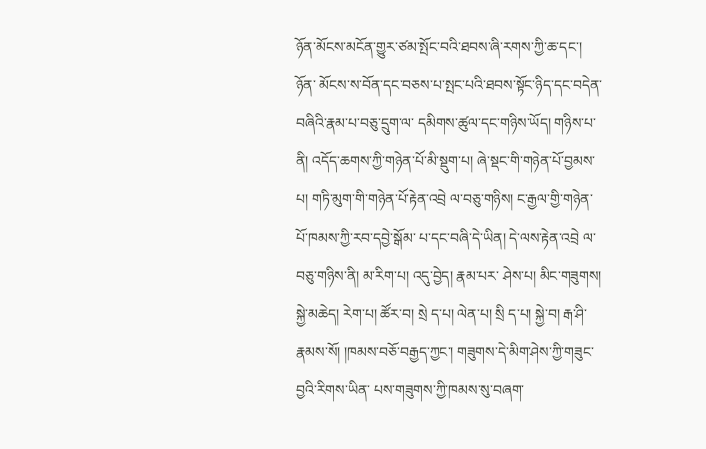ཉོན་མོངས་མངོན་གྱུར་ཙམ་སྤོང་བའི་ཐབས་ཞི་རགས་ཀྱི་ཆ་དང་། ཉོན་ མོངས་ས་བོན་དང་བཅས་པ་སྤང་པའི་ཐབས་སྟོང་ཉིད་དང་བདེན་བཞིའི་རྣམ་པ་བཅུ་དྲུག་ལ་ དམིགས་ཚུལ་དང་གཉིས་ཡོད། གཉིས་པ་ནི། འདོད་ཆགས་ཀྱི་གཉེན་པོ་མི་སྡུག་པ། ཞེ་སྡང་གི་གཉེན་པོ་བྱམས་པ། གཏི་མུག་གི་གཉེན་པོ་རྟེན་འབྲེ ལ་བཅུ་གཉིས། ང་རྒྱལ་གྱི་གཉེན་པོ་ཁམས་ཀྱི་རབ་དབྱེ་སྒོམ་ པ་དང་བཞི་དེ་ཡིན། དེ་ལས་རྟེན་འབྲེ ལ་བཅུ་གཉིས་ནི། མ་རིག་པ། འདུ་བྱེད། རྣམ་པར་ ཤེས་པ། མིང་གཟུགས། སྐྱེ་མཆེད། རེག་པ། ཚོར་བ། སྲེ ད་པ། ལེན་པ། སྲི ད་པ། སྐྱེ་བ། རྒ་ཤི་རྣམས་སོ། །ཁམས་བཅོ་བརྒྱད་ཀྱང་། གཟུགས་དེ་མིག་ཤེས་ཀྱི་གཟུང་བྱའི་རིགས་ཡིན་ པས་གཟུགས་ཀྱི་ཁམས་སུ་བཞག་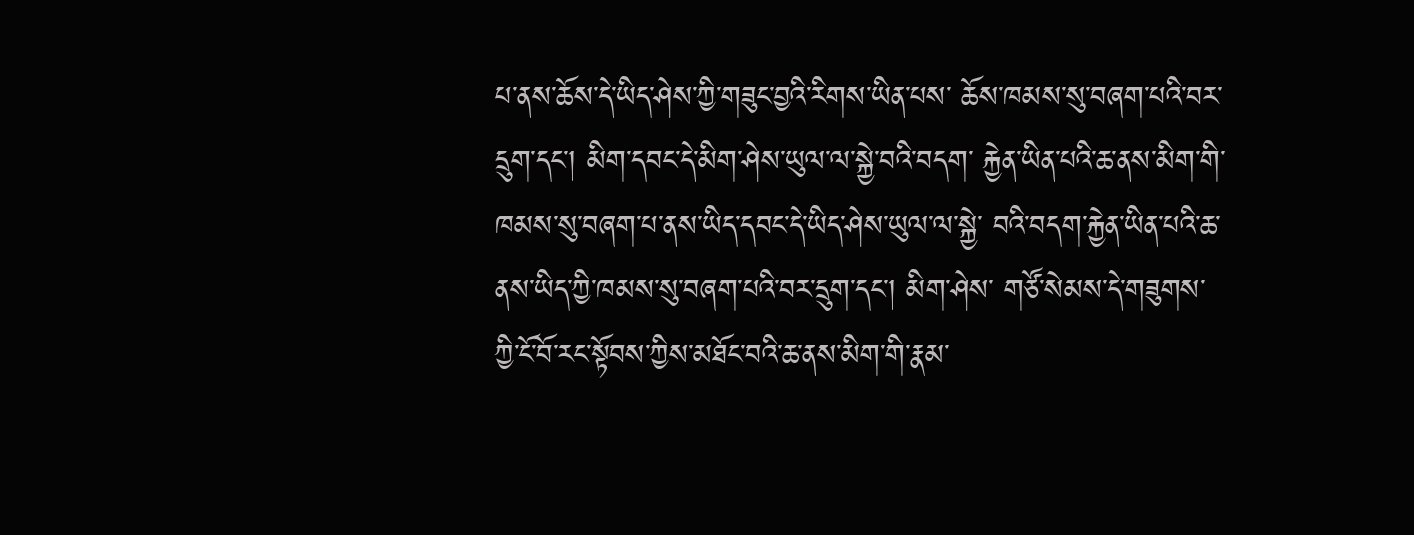པ་ནས་ཆོས་དེ་ཡིད་ཤེས་ཀྱི་གཟུང་བྱའི་རིགས་ཡིན་པས་ ཆོས་ཁམས་སུ་བཞག་པའི་བར་དྲུག་དང་། མིག་དབང་དེ་མིག་ཤེས་ཡུལ་ལ་སྐྱེ་བའི་བདག་ རྐྱེན་ཡིན་པའི་ཆ་ནས་མིག་གི་ཁམས་སུ་བཞག་པ་ནས་ཡིད་དབང་དེ་ཡིད་ཤེས་ཡུལ་ལ་སྐྱེ་ བའི་བདག་རྐྱེན་ཡིན་པའི་ཆ་ནས་ཡིད་ཀྱི་ཁམས་སུ་བཞག་པའི་བར་དྲུག་དང་། མིག་ཤེས་ གཙོ་སེམས་དེ་གཟུགས་ཀྱི་ངོ་བོ་རང་སྟོབས་ཀྱིས་མཐོང་བའི་ཆ་ནས་མིག་གི་རྣམ་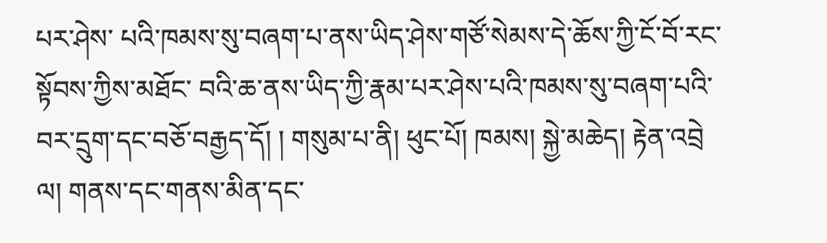པར་ཤེས་ པའི་ཁམས་སུ་བཞག་པ་ནས་ཡིད་ཤེས་གཙོ་སེམས་དེ་ཆོས་ཀྱི་ངོ་བོ་རང་སྟོབས་ཀྱིས་མཐོང་ བའི་ཆ་ནས་ཡིད་ཀྱི་རྣམ་པར་ཤེས་པའི་ཁམས་སུ་བཞག་པའི་བར་དྲུག་དང་བཅོ་བརྒྱད་དོ། ། གསུམ་པ་ནི། ཕུང་པོ། ཁམས། སྐྱེ་མཆེད། རྟེན་འབྲེ ལ། གནས་དང་གནས་མིན་དང་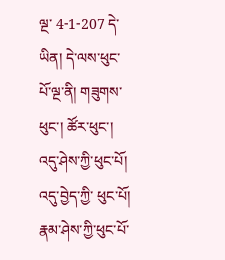ལྔ་ 4-1-207 དེ་ཡིན། དེ་ལས་ཕུང་པོ་ལྔ་ནི། གཟུགས་ཕུང་། ཚོར་ཕུང་། འདུ་ཤེས་ཀྱི་ཕུང་པོ། འདུ་བྱེད་ཀྱི་ ཕུང་པོ། རྣམ་ཤེས་ཀྱི་ཕུང་པོ་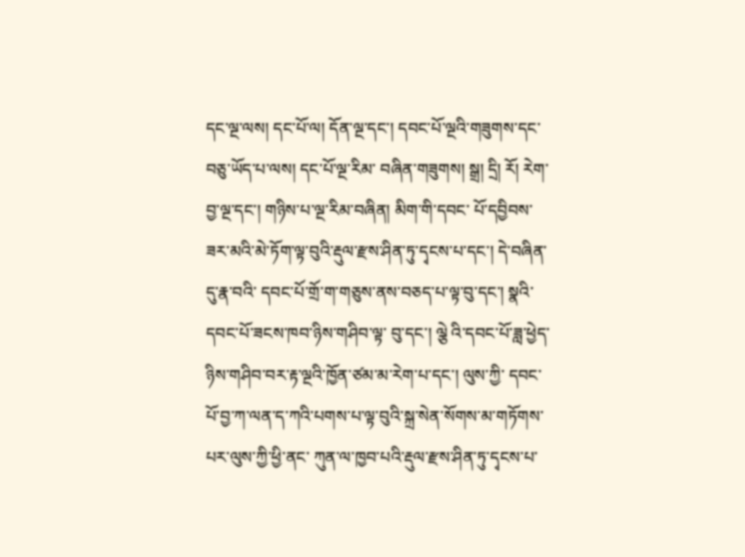དང་ལྔ་ལས། དང་པོ་ལ། དོན་ལྔ་དང་། དབང་པོ་ལྔའི་གཟུགས་དང་བཅུ་ཡོད་པ་ལས། དང་པོ་ལྔ་རིམ་ བཞིན་གཟུགས། སྒྲ། དྲི། རོ། རེག་བྱ་ལྔ་དང་། གཉིས་པ་ལྔ་རིམ་བཞིན། མིག་གི་དབང་ པོ་དབྱིབས་ཟར་མའི་མེ་ཏོག་ལྟ་བུའི་རྡུལ་རྫས་ཤིན་ཏུ་དྭངས་པ་དང་། དེ་བཞིན་དུ་རྣ་བའི་ དབང་པོ་གྲོ་ག་གཅུས་ནས་བཅད་པ་ལྟ་བུ་དང་། སྣའི་དབང་པོ་ཟངས་ཁབ་ཉིས་གཤིབ་ལྟ་ བུ་དང་། ལྕེ འི་དབང་པོ་ཟླ་ཕྱེད་ཉིས་གཤིབ་བར་རྟ་ལྔའི་ཁྱོན་ཙམ་མ་རེག་པ་དང་། ལུས་ཀྱི་ དབང་པོ་བྱ་ཀ་ལན་ད་ཀའི་པགས་པ་ལྟ་བུའི་སྐྲ་སེན་སོགས་མ་གཏོགས་པར་ལུས་ཀྱི་ཕྱི་ནང་ ཀུན་ལ་ཁྱབ་པའི་རྡུལ་རྫས་ཤིན་ཏུ་དྭངས་པ་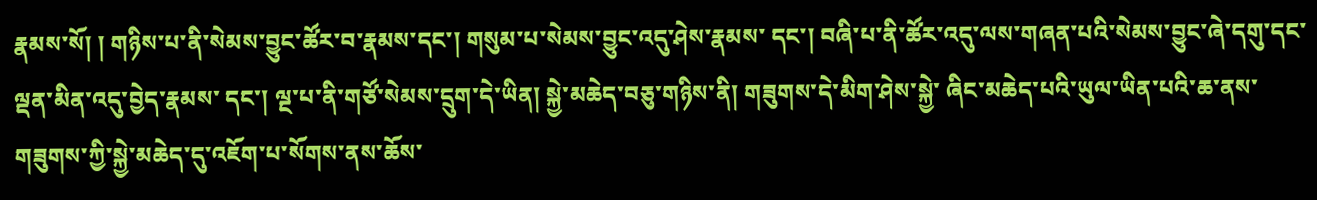རྣམས་སོ། ། གཉིས་པ་ནི་སེམས་བྱུང་ཚོར་བ་རྣམས་དང་། གསུམ་པ་སེམས་བྱུང་འདུ་ཤེས་རྣམས་ དང་། བཞི་པ་ནི་ཚོར་འདུ་ལས་གཞན་པའི་སེམས་བྱུང་ཞེ་དགུ་དང་ལྡན་མིན་འདུ་བྱེད་རྣམས་ དང་། ལྔ་པ་ནི་གཙོ་སེམས་དྲུག་དེ་ཡིན། སྐྱེ་མཆེད་བཅུ་གཉིས་ནི། གཟུགས་དེ་མིག་ཤེས་སྐྱེ་ ཞིང་མཆེད་པའི་ཡུལ་ཡིན་པའི་ཆ་ནས་གཟུགས་ཀྱི་སྐྱེ་མཆེད་དུ་འཇོག་པ་སོགས་ནས་ཆོས་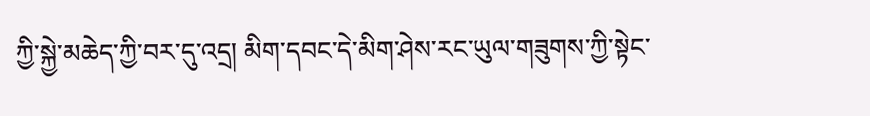ཀྱི་སྐྱེ་མཆེད་ཀྱི་བར་དུ་འདྲ། མིག་དབང་དེ་མིག་ཤེས་རང་ཡུལ་གཟུགས་ཀྱི་སྟེང་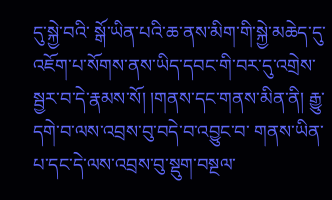དུ་སྐྱེ་བའི་ སྒོ་ཡིན་པའི་ཆ་ནས་མིག་གི་སྐྱེ་མཆེད་དུ་འཇོག་པ་སོགས་ནས་ཡིད་དབང་གི་བར་དུ་འགྲེས་ སྦྱར་བ་དེ་རྣམས་སོ། །གནས་དང་གནས་མིན་ནི། རྒྱུ་དགེ་བ་ལས་འབྲས་བུ་བདེ་བ་འབྱུང་བ་ གནས་ཡིན་པ་དང་དེ་ལས་འབྲས་བུ་སྡུག་བསྔལ་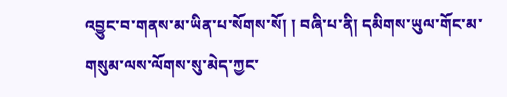འབྱུང་བ་གནས་མ་ཡིན་པ་སོགས་སོ། ། བཞི་པ་ནི། དམིགས་ཡུལ་གོང་མ་གསུམ་ལས་ལོགས་སུ་མེད་ཀྱང་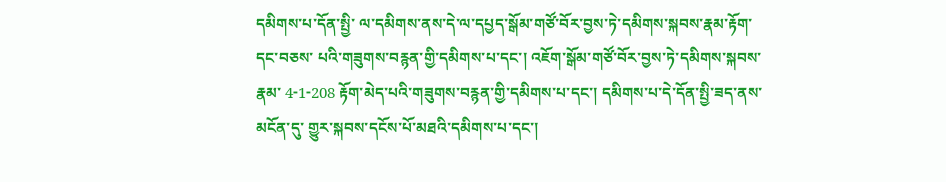དམིགས་པ་དོན་སྤྱི་ ལ་དམིགས་ནས་དེ་ལ་དཔྱད་སྒོམ་གཙོ་བོར་བྱས་ཏེ་དམིགས་སྐབས་རྣམ་རྟོག་དང་བཅས་ པའི་གཟུགས་བརྙན་གྱི་དམིགས་པ་དང་། འཇོག་སྒོམ་གཙོ་བོར་བྱས་ཏེ་དམིགས་སྐབས་རྣམ་ 4-1-208 རྟོག་མེད་པའི་གཟུགས་བརྙན་གྱི་དམིགས་པ་དང་། དམིགས་པ་དེ་དོན་སྤྱི་ཟད་ནས་མངོན་དུ་ གྱུར་སྐབས་དངོས་པོ་མཐའི་དམིགས་པ་དང་།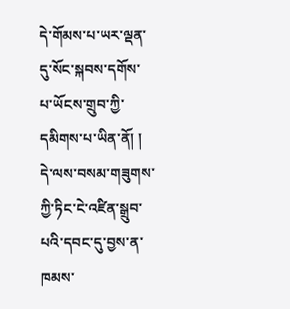དེ་གོམས་པ་ཡར་ལྡན་དུ་སོང་སྐབས་དགོས་ པ་ཡོངས་གྲུབ་ཀྱི་དམིགས་པ་ཡིན་ནོ། ། དེ་ལས་བསམ་གཟུགས་ཀྱི་ཏིང་ངེ་འཛིན་སྒྲུབ་པའི་དབང་དུ་བྱས་ན་ཁམས་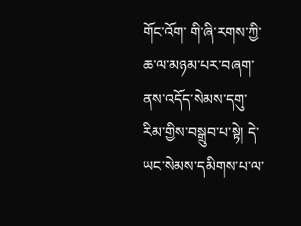གོང་འོག་ གི་ཞི་རགས་ཀྱི་ཆ་ལ་མཉམ་པར་བཞག་ནས་འདོད་སེམས་དགུ་རིམ་གྱིས་བསྒྲུབ་པ་སྟེ། དེ་ ཡང་སེམས་དམིགས་པ་ལ་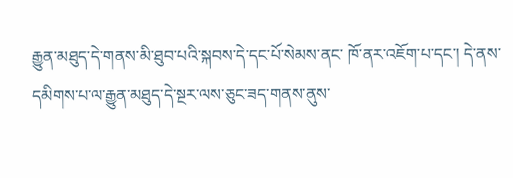རྒྱུན་མཐུད་དེ་གནས་མི་ཐུབ་པའི་སྐབས་དེ་དང་པོ་སེམས་ནང་ ཁོ་ནར་འཇོག་པ་དང་། དེ་ནས་དམིགས་པ་ལ་རྒྱུན་མཐུད་དེ་སྔར་ལས་ཅུང་ཟད་གནས་ནུས་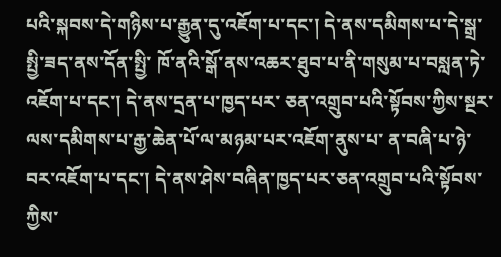པའི་སྐབས་དེ་གཉིས་པ་རྒྱུན་དུ་འཇོག་པ་དང་། དེ་ནས་དམིགས་པ་དེ་སྒྲ་སྤྱི་ཟད་ནས་དོན་སྤྱི་ ཁོ་ནའི་སྒོ་ནས་འཆར་ཐུབ་པ་ནི་གསུམ་པ་བསླན་ཏེ་འཇོག་པ་དང་། དེ་ནས་དྲན་པ་ཁྱད་པར་ ཅན་འགྲུབ་པའི་སྟོབས་ཀྱིས་སྔར་ལས་དམིགས་པ་རྒྱ་ཆེན་པོ་ལ་མཉམ་པར་འཇོག་ནུས་པ་ ན་བཞི་པ་ཉེ་བར་འཇོག་པ་དང་། དེ་ནས་ཤེས་བཞིན་ཁྱད་པར་ཅན་འགྲུབ་པའི་སྟོབས་ཀྱིས་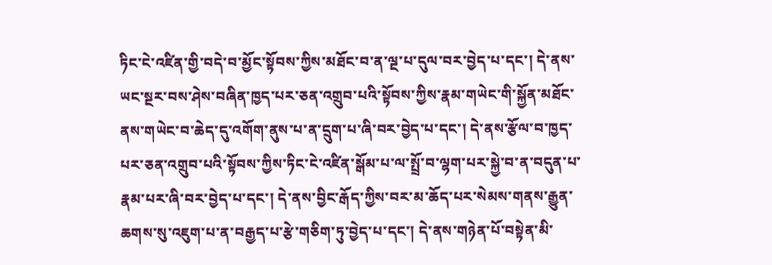ཏིང་ངེ་འཛིན་གྱི་བདེ་བ་མྱོང་སྟོབས་ཀྱིས་མཐོང་བ་ན་ལྔ་པ་དུལ་བར་བྱེད་པ་དང་། དེ་ནས་ ཡང་སྔར་བས་ཤེས་བཞིན་ཁྱད་པར་ཅན་འགྲུབ་པའི་སྟོབས་ཀྱིས་རྣམ་གཡེང་གི་སྐྱོན་མཐོང་ ནས་གཡེང་བ་ཆེད་དུ་འགོག་ནུས་པ་ན་དྲུག་པ་ཞི་བར་བྱེད་པ་དང་། དེ་ནས་རྩོལ་བ་ཁྱད་ པར་ཅན་འགྲུབ་པའི་སྟོབས་ཀྱིས་ཏིང་ངེ་འཛིན་སྒོམ་པ་ལ་སྤྲོ་བ་ལྷག་པར་སྐྱེ་བ་ན་བདུན་པ་ རྣམ་པར་ཞི་བར་བྱེད་པ་དང་། དེ་ནས་བྱིང་རྒོད་ཀྱིས་བར་མ་ཆོད་པར་སེམས་གནས་རྒྱུན་ ཆགས་སུ་འཇུག་པ་ན་བརྒྱད་པ་རྩེ་གཅིག་ཏུ་བྱེད་པ་དང་། དེ་ནས་གཉེན་པོ་བསྟེན་མི་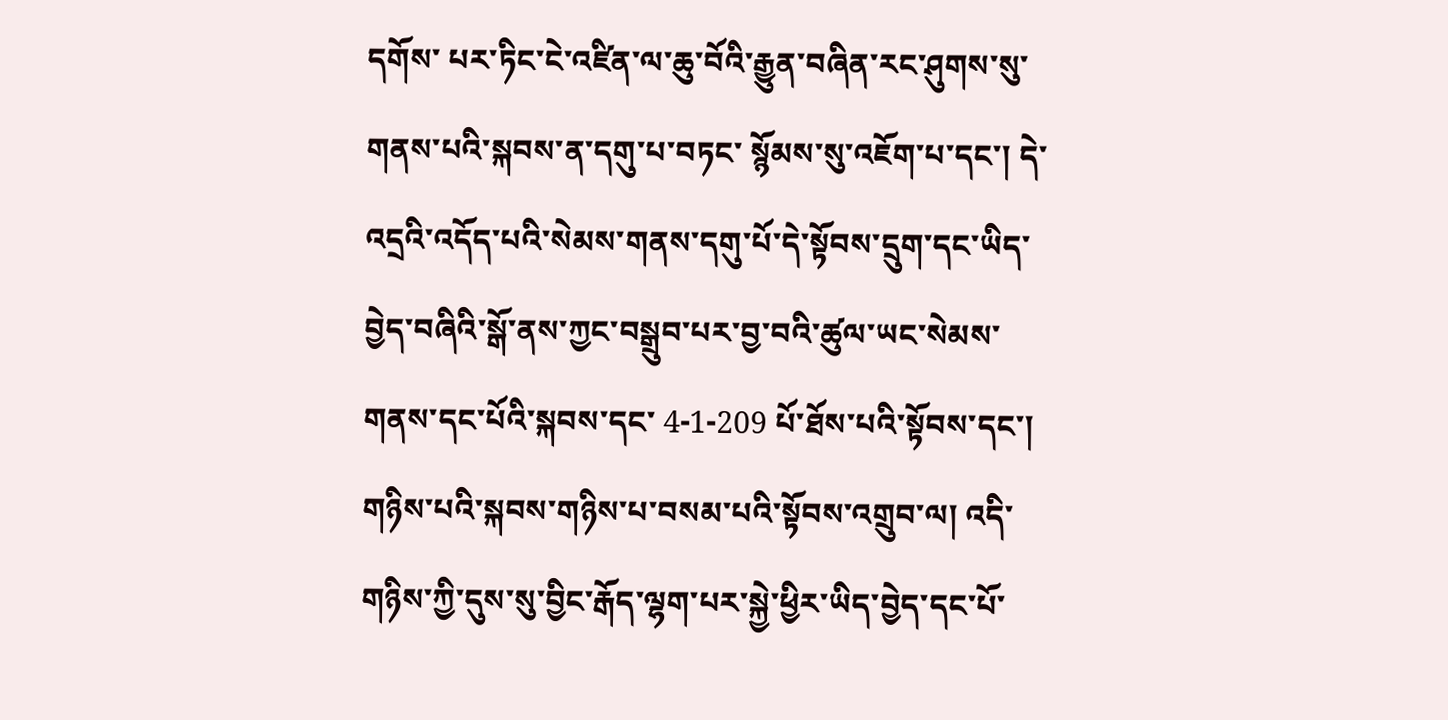དགོས་ པར་ཏིང་ངེ་འཛིན་ལ་ཆུ་བོའི་རྒྱུན་བཞིན་རང་ཤུགས་སུ་གནས་པའི་སྐབས་ན་དགུ་པ་བཏང་ སྙོམས་སུ་འཇོག་པ་དང་། དེ་འདྲའི་འདོད་པའི་སེམས་གནས་དགུ་པོ་དེ་སྟོབས་དྲུག་དང་ཡིད་ བྱེད་བཞིའི་སྒོ་ནས་ཀྱང་བསྒྲུབ་པར་བྱ་བའི་ཚུལ་ཡང་སེམས་གནས་དང་པོའི་སྐབས་དང་ 4-1-209 པོ་ཐོས་པའི་སྟོབས་དང་། གཉིས་པའི་སྐབས་གཉིས་པ་བསམ་པའི་སྟོབས་འགྲུབ་ལ། འདི་ གཉིས་ཀྱི་དུས་སུ་བྱིང་རྒོད་ལྷག་པར་སྐྱེ་ཕྱིར་ཡིད་བྱེད་དང་པོ་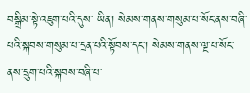བསྒྲིམ་སྟེ་འཇུག་པའི་དུས་ ཡིན། སེམས་གནས་གསུམ་པ་སོང་ནས་བཞི་པའི་སྐབས་གསུམ་པ་དྲན་པའི་སྟོབས་དང་། སེམས་གནས་ལྔ་པ་སོང་ནས་དྲུག་པའི་སྐབས་བཞི་པ་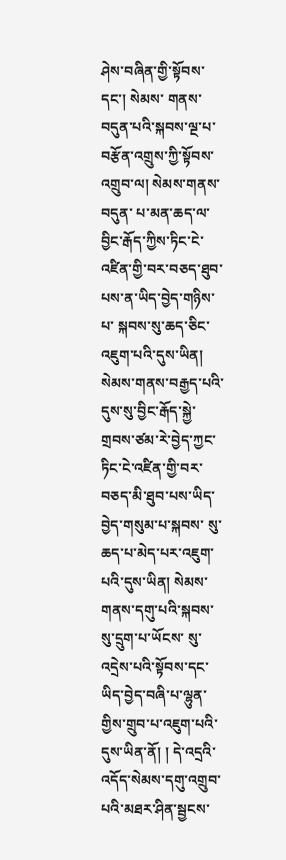ཤེས་བཞིན་གྱི་སྟོབས་དང་། སེམས་ གནས་བདུན་པའི་སྐབས་ལྔ་པ་བརྩོན་འགྲུས་ཀྱི་སྟོབས་འགྲུབ་ལ། སེམས་གནས་བདུན་ པ་མན་ཆད་ལ་བྱིང་རྒོད་ཀྱིས་ཏིང་ངེ་འཛིན་གྱི་བར་བཅད་ཐུབ་པས་ན་ཡིད་བྱེད་གཉིས་པ་ སྐབས་སུ་ཆད་ཅིང་འཇུག་པའི་དུས་ཡིན། སེམས་གནས་བརྒྱད་པའི་དུས་སུ་བྱིང་རྒོད་སྐྱེ་ གྲབས་ཙམ་རེ་བྱེད་ཀྱང་ཏིང་ངེ་འཛིན་གྱི་བར་བཅད་མི་ཐུབ་པས་ཡིད་བྱེད་གསུམ་པ་སྐབས་ སུ་ཆད་པ་མེད་པར་འཇུག་པའི་དུས་ཡིན། སེམས་གནས་དགུ་པའི་སྐབས་སུ་དྲུག་པ་ཡོངས་ སུ་འདྲེས་པའི་སྟོབས་དང་ཡིད་བྱེད་བཞི་པ་ལྷུན་གྱིས་གྲུབ་པ་འཇུག་པའི་དུས་ཡིན་ནོ། ། དེ་འདྲའི་འདོད་སེམས་དགུ་འགྲུབ་པའི་མཐར་ཤིན་སྦྱངས་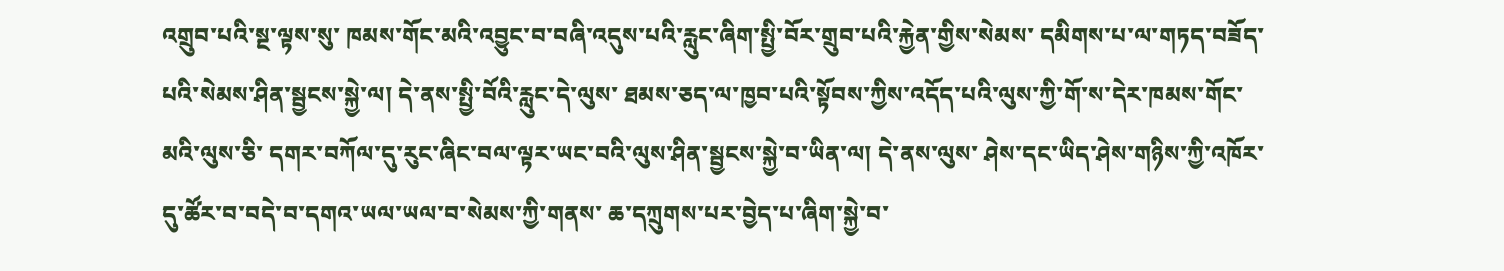འགྲུབ་པའི་སྔ་ལྟས་སུ་ ཁམས་གོང་མའི་འབྱུང་བ་བཞི་འདུས་པའི་རླུང་ཞིག་སྤྱི་བོར་གྲུབ་པའི་རྐྱེན་གྱིས་སེམས་ དམིགས་པ་ལ་གཏད་བཟོད་པའི་སེམས་ཤིན་སྦྱངས་སྐྱེ་ལ། དེ་ནས་སྤྱི་བོའི་རླུང་དེ་ལུས་ ཐམས་ཅད་ལ་ཁྱབ་པའི་སྟོབས་ཀྱིས་འདོད་པའི་ལུས་ཀྱི་གོ་ས་དེར་ཁམས་གོང་མའི་ལུས་ཅི་ དགར་བཀོལ་དུ་རུང་ཞིང་བལ་ལྟར་ཡང་བའི་ལུས་ཤིན་སྦྱངས་སྐྱེ་བ་ཡིན་ལ། དེ་ནས་ལུས་ ཤེས་དང་ཡིད་ཤེས་གཉིས་ཀྱི་འཁོར་དུ་ཚོར་བ་བདེ་བ་དགའ་ཡལ་ཡལ་བ་སེམས་ཀྱི་གནས་ ཆ་དཀྲུགས་པར་བྱེད་པ་ཞིག་སྐྱེ་བ་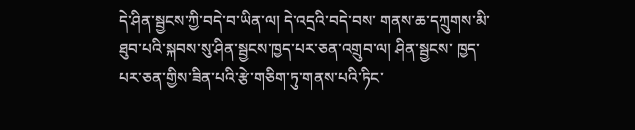དེ་ཤིན་སྦྱངས་ཀྱི་བདེ་བ་ཡིན་ལ། དེ་འདྲའི་བདེ་བས་ གནས་ཆ་དཀྲུགས་མི་ཐུབ་པའི་སྐབས་སུ་ཤིན་སྦྱངས་ཁྱད་པར་ཅན་འགྲུབ་ལ། ཤིན་སྦྱངས་ ཁྱད་པར་ཅན་གྱིས་ཟིན་པའི་རྩེ་གཅིག་ཏུ་གནས་པའི་ཏིང་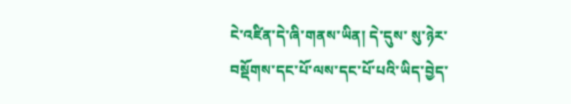ངེ་འཛིན་དེ་ཞི་གནས་ཡིན། དེ་དུས་ སུ་ཉེར་བསྡོགས་དང་པོ་ལས་དང་པོ་པའི་ཡིད་བྱེད་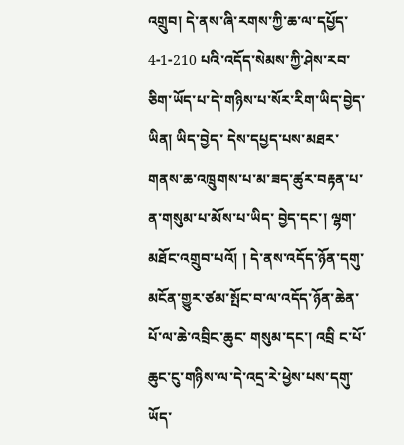འགྲུབ། དེ་ནས་ཞི་རགས་ཀྱི་ཆ་ལ་དཔྱོད་ 4-1-210 པའི་འདོད་སེམས་ཀྱི་ཤེས་རབ་ཅིག་ཡོད་པ་དེ་གཉིས་པ་སོར་རིག་ཡིད་བྱེད་ཡིན། ཡིད་བྱེད་ དེས་དཔྱད་པས་མཐར་གནས་ཆ་འཁྲུགས་པ་མ་ཟད་ཚུར་བརྟན་པ་ན་གསུམ་པ་མོས་པ་ཡིད་ བྱེད་དང་། ལྷག་མཐོང་འགྲུབ་པའོ། ། དེ་ནས་འདོད་ཉོན་དགུ་མངོན་གྱུར་ཙམ་སྤོང་བ་ལ་འདོད་ཉོན་ཆེན་པོ་ལ་ཆེ་འབྲིང་ཆུང་ གསུམ་དང་། འབྲི ང་པོ་ཆུང་ངུ་གཉིས་ལ་དེ་འདྲ་རེ་ཕྱེས་པས་དགུ་ཡོད་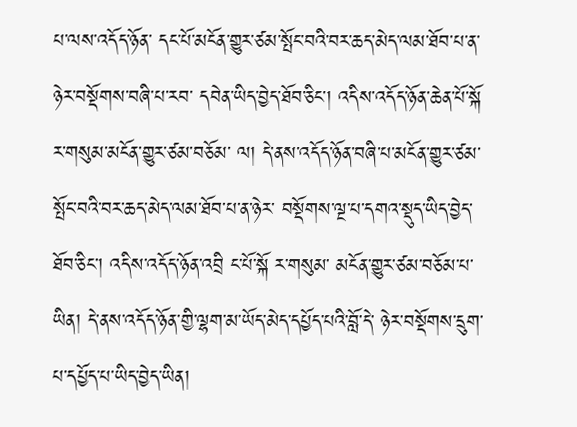པ་ལས་འདོད་ཉོན་ དང་པོ་མངོན་གྱུར་ཙམ་སྤོང་བའི་བར་ཆད་མེད་ལམ་ཐོབ་པ་ན་ཉེར་བསྡོགས་བཞི་པ་རབ་ དབེན་ཡིད་བྱེད་ཐོབ་ཅིང་། འདིས་འདོད་ཉོན་ཆེན་པོ་སྐོ ར་གསུམ་མངོན་གྱུར་ཙམ་བཅོམ་ ལ། དེ་ནས་འདོད་ཉོན་བཞི་པ་མངོན་གྱུར་ཙམ་སྤོང་བའི་བར་ཆད་མེད་ལམ་ཐོབ་པ་ན་ཉེར་ བསྡོགས་ལྔ་པ་དགའ་སྡུད་ཡིད་བྱེད་ཐོབ་ཅིང་། འདིས་འདོད་ཉོན་འབྲི ང་པོ་སྐོ ར་གསུམ་ མངོན་གྱུར་ཙམ་བཅོམ་པ་ཡིན། དེ་ནས་འདོད་ཉོན་གྱི་ལྷག་མ་ཡོད་མེད་དཔྱོད་པའི་བློ་དེ་ ཉེར་བསྡོགས་དྲུག་པ་དཔྱོད་པ་ཡིད་བྱེད་ཡིན།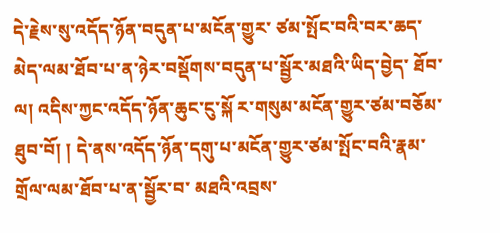དེ་རྗེས་སུ་འདོད་ཉོན་བདུན་པ་མངོན་གྱུར་ ཙམ་སྤོང་བའི་བར་ཆད་མེད་ལམ་ཐོབ་པ་ན་ཉེར་བསྡོགས་བདུན་པ་སྦྱོར་མཐའི་ཡིད་བྱེད་ ཐོབ་ལ། འདིས་ཀྱང་འདོད་ཉོན་ཆུང་ངུ་སྐོ ར་གསུམ་མངོན་གྱུར་ཙམ་བཅོམ་ཐུབ་བོ། ། དེ་ནས་འདོད་ཉོན་དགུ་པ་མངོན་གྱུར་ཙམ་སྤོང་བའི་རྣམ་གྲོལ་ལམ་ཐོབ་པ་ན་སྦྱོར་བ་ མཐའི་འབྲས་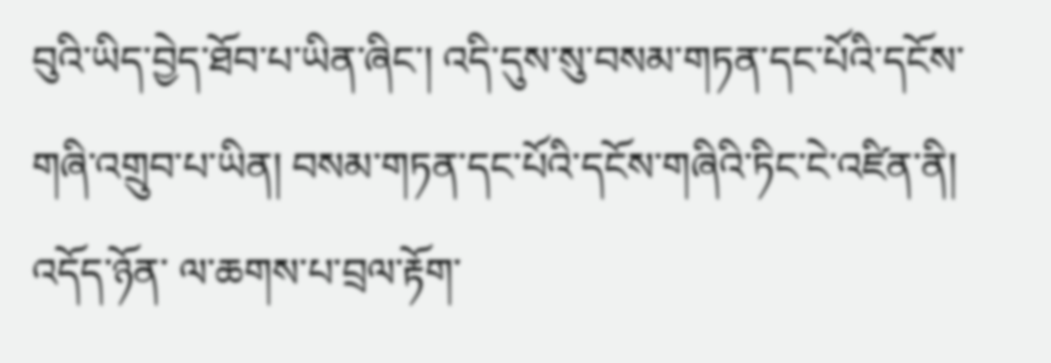བུའི་ཡིད་བྱེད་ཐོབ་པ་ཡིན་ཞིང་། འདི་དུས་སུ་བསམ་གཏན་དང་པོའི་དངོས་ གཞི་འགྲུབ་པ་ཡིན། བསམ་གཏན་དང་པོའི་དངོས་གཞིའི་ཏིང་ངེ་འཛིན་ནི། འདོད་ཉོན་ ལ་ཆགས་པ་བྲལ་རྟོག་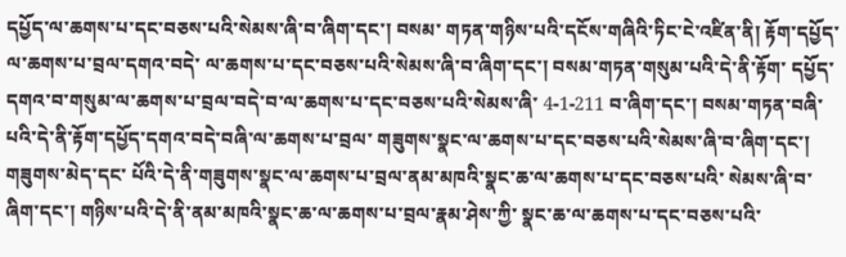དཔྱོད་ལ་ཆགས་པ་དང་བཅས་པའི་སེམས་ཞི་བ་ཞིག་དང་། བསམ་ གཏན་གཉིས་པའི་དངོས་གཞིའི་ཏིང་ངེ་འཛིན་ནི། རྟོག་དཔྱོད་ལ་ཆགས་པ་བྲལ་དགའ་བདེ་ ལ་ཆགས་པ་དང་བཅས་པའི་སེམས་ཞི་བ་ཞིག་དང་། བསམ་གཏན་གསུམ་པའི་དེ་ནི་རྟོག་ དཔྱོད་དགའ་བ་གསུམ་ལ་ཆགས་པ་བྲལ་བདེ་བ་ལ་ཆགས་པ་དང་བཅས་པའི་སེམས་ཞི་ 4-1-211 བ་ཞིག་དང་། བསམ་གཏན་བཞི་པའི་དེ་ནི་རྟོག་དཔྱོད་དགའ་བདེ་བཞི་ལ་ཆགས་པ་བྲལ་ གཟུགས་སྣང་ལ་ཆགས་པ་དང་བཅས་པའི་སེམས་ཞི་བ་ཞིག་དང་། གཟུགས་མེད་དང་ པོའི་དེ་ནི་གཟུགས་སྣང་ལ་ཆགས་པ་བྲལ་ནམ་མཁའི་སྣང་ཆ་ལ་ཆགས་པ་དང་བཅས་པའི་ སེམས་ཞི་བ་ཞིག་དང་། གཉིས་པའི་དེ་ནི་ནམ་མཁའི་སྣང་ཆ་ལ་ཆགས་པ་བྲལ་རྣམ་ཤེས་ཀྱི་ སྣང་ཆ་ལ་ཆགས་པ་དང་བཅས་པའི་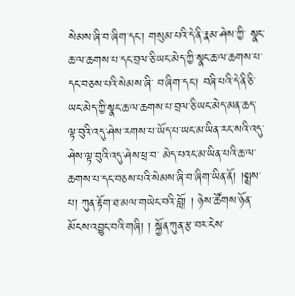སེམས་ཞི་བ་ཞིག་དང་། གསུམ་པའི་དེ་ནི་རྣམ་ཤེས་ཀྱི་ སྣང་ཆ་ལ་ཆགས་པ་དང་བྲལ་ཅི་ཡང་མེད་ཀྱི་སྣང་ཆ་ལ་ཆགས་པ་དང་བཅས་པའི་སེམས་ཞི་ བ་ཞིག་དང་། བཞི་པའི་དེ་ནི་ཅི་ཡང་མེད་ཀྱི་སྣང་ཆ་ལ་ཆགས་པ་བྲལ་ཅི་ཡང་མེད་མན་ཆད་ ལྟ་བུའི་འདུ་ཤེས་རགས་པ་ཡོད་པ་ཡང་མ་ཡིན་རང་སའི་འདུ་ཤེས་ལྟ་བུའི་འདུ་ཤེས་ཕྲ་བ་ མེད་པའང་མ་ཡིན་པའི་ཆ་ལ་ཆགས་པ་དང་བཅས་པའི་སེམས་ཞི་བ་ཞིག་ཡིན་ནོ། །སྨྲས་པ། ཀུན་རྟོག་ཐ་མལ་གཡེང་བའི་བློ། ། ཉེས་ཚོགས་ཉོན་མོངས་འབྱུང་བའི་གཞི། ། སྐྱོན་ཀུན་རྩ་བར་ངེས་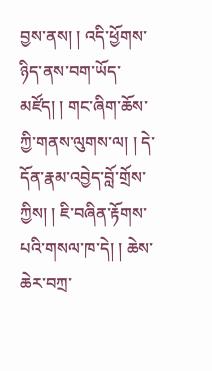བྱས་ནས། ། འདི་ཕྱོགས་ཉིད་ནས་བག་ཡོད་མཛོད། ། གང་ཞིག་ཆོས་ཀྱི་གནས་ལུགས་ལ། ། དེ་དོན་རྣམ་འབྱེད་བློ་གྲོས་ཀྱིས། ། ཇི་བཞིན་རྟོགས་པའི་གསལ་ཁ་དེ། ། ཆེས་ཆེར་བཀྲ་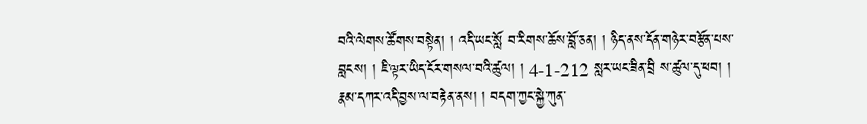བའི་ལེགས་ཚོགས་བསྟེན། ། འདི་ཡང་སློ བ་རིགས་ཆོས་བློ་ཅན། ། ཉིད་ནས་དོན་གཉེར་བརྩོན་པས་བླངས། ། ཇི་ལྟར་ཡིད་ངོར་གསལ་བའི་ཚུལ། ། 4-1-212 སླར་ཡང་ཟིན་བྲི ས་ཚུལ་དུ་ཕབ། ། རྣམ་དཀར་འདི་བྱས་ལ་བརྟེན་ནས། ། བདག་ཀྱང་སྐྱེ་ཀུན་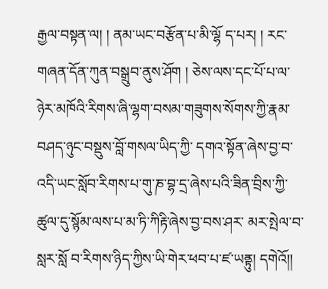རྒྱལ་བསྟན་ལ། ། ནམ་ཡང་བརྩོན་པ་མི་ལྷོ ད་པར། ། རང་གཞན་དོན་ཀུན་བསྒྲུབ་ནུས་ཤོག ། ཅེས་ལས་དང་པོ་པ་ལ་ཉེར་མཁོའི་རིགས་ཞི་ལྷག་བསམ་གཟུགས་སོགས་ཀྱི་རྣམ་བཤད་ཉུང་བསྡུས་བློ་གསལ་ཡིད་ཀྱི་ དགའ་སྟོན་ཞེས་བྱ་བ་འདི་ཡང་སློབ་རིགས་པ་གུ་ཎ་བྷ་དྲ་ཞེས་པའི་ཟིན་བྲིས་ཀྱི་ཚུལ་དུ་སྙོམ་ལས་པ་མ་ཏི་ཀིརྟི་ཞེས་བྱ་བས་ཤར་ མར་སྤེལ་བ་སླར་སློ བ་རིགས་ཉིད་ཀྱིས་ཡི་གེར་ཕབ་པ་ཛ་ཡནྟུ། དགེའོ།།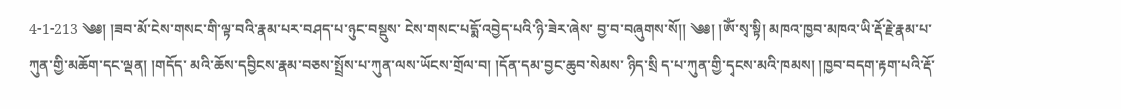4-1-213 ༄༅། །ཟབ་མོ་ངེས་གསང་གི་ལྟ་བའི་རྣམ་པར་བཤད་པ་ཉུང་བསྡུས་ ངེས་གསང་པདྨོ་འབྱེད་པའི་ཉི་ཟེར་ཞེས་ བྱ་བ་བཞུགས་སོ།། ༄༅། །ༀ་སྭ་སྟི། མཁའ་ཁྱབ་མཁའ་ཡི་རྡོ་རྗེ་རྣམ་པ་ཀུན་གྱི་མཆོག་དང་ལྡན། །གདོད་ མའི་ཆོས་དབྱིངས་རྣམ་བཅས་སྤྲོས་པ་ཀུན་ལས་ཡོངས་གྲོལ་བ། །དོན་དམ་བྱང་ཆུབ་སེམས་ ཉིད་སྲི ད་པ་ཀུན་གྱི་དྭངས་མའི་ཁམས། །ཁྱབ་བདག་རྟག་པའི་རྡོ་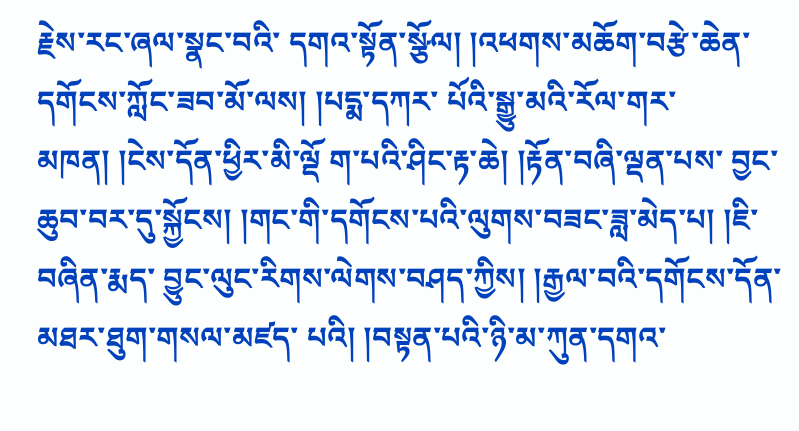རྗེས་རང་ཞལ་སྣང་བའི་ དགའ་སྟོན་སྩོལ། །འཕགས་མཆོག་བརྩེ་ཆེན་དགོངས་ཀློང་ཟབ་མོ་ལས། །པདྨ་དཀར་ པོའི་སྒྱུ་མའི་རོལ་གར་མཁན། །ངེས་དོན་ཕྱིར་མི་ལྡོ ག་པའི་ཤིང་རྟ་ཆེ། །རྟོན་བཞི་ལྡན་པས་ བྱང་ཆུབ་བར་དུ་སྐྱོངས། །གང་གི་དགོངས་པའི་ལུགས་བཟང་ཟླ་མེད་པ། །ཇི་བཞིན་རྨད་ བྱུང་ལུང་རིགས་ལེགས་བཤད་ཀྱིས། །རྒྱལ་བའི་དགོངས་དོན་མཐར་ཐུག་གསལ་མཛད་ པའི། །བསྟན་པའི་ཉི་མ་ཀུན་དགའ་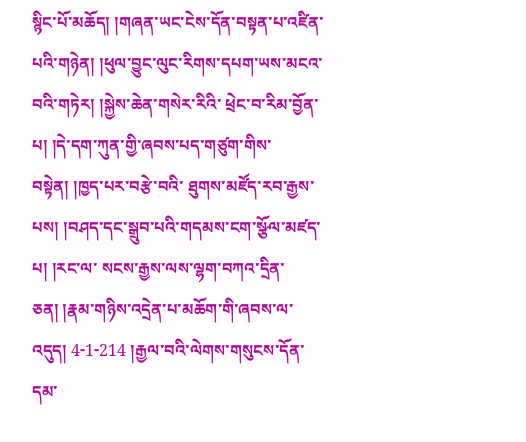སྙིང་པོ་མཆོད། །གཞན་ཡང་ངེས་དོན་བསྟན་པ་འཛིན་ པའི་གཉེན། །ཕུལ་བྱུང་ལུང་རིགས་དཔག་ཡས་མངའ་བའི་གཏེར། །སྐྱེས་ཆེན་གསེར་རིའི་ ཕྲེང་བ་རིམ་བྱོན་པ། །དེ་དག་ཀུན་གྱི་ཞབས་པད་གཙུག་གིས་བསྟེན། །ཁྱད་པར་བརྩེ་བའི་ ཐུགས་མཛོད་རབ་རྒྱས་པས། །བཤད་དང་སྒྲུབ་པའི་གདམས་ངག་སྩོལ་མཛད་པ། །རང་ལ་ སངས་རྒྱས་ལས་ལྷག་བཀའ་དྲིན་ཅན། །རྣམ་གཉིས་འདྲེན་པ་མཆོག་གི་ཞབས་ལ་འདུད། 4-1-214 །རྒྱལ་བའི་ལེགས་གསུངས་དོན་དམ་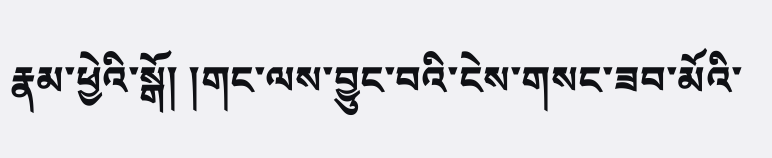རྣམ་ཕྱེའི་སྒོ། །གང་ལས་བྱུང་བའི་ངེས་གསང་ཟབ་མོའི་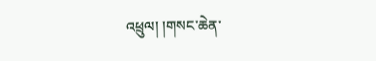འཕྲུལ། །གསང་ཆེན་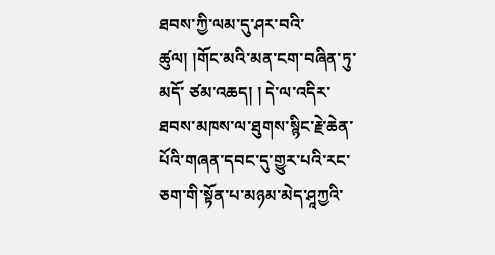ཐབས་ཀྱི་ལམ་དུ་ཤར་བའི་ཚུལ། །གོང་མའི་མན་ངག་བཞིན་ཏུ་མདོ་ ཙམ་འཆད། ། དེ་ལ་འདིར་ཐབས་མཁས་ལ་ཐུགས་སྙིང་རྗེ་ཆེན་པོའི་གཞན་དབང་དུ་གྱུར་པའི་རང་ ཅག་གི་སྟོན་པ་མཉམ་མེད་ཤཱཀྱའི་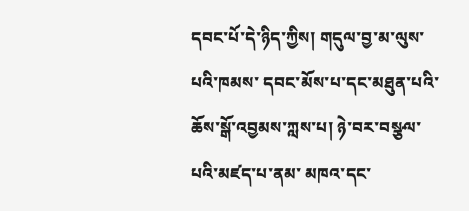དབང་པོ་དེ་ཉིད་ཀྱིས། གདུལ་བྱ་མ་ལུས་པའི་ཁམས་ དབང་མོས་པ་དང་མཐུན་པའི་ཆོས་སྒོ་འབྱམས་ཀླས་པ། ཉེ་བར་བསྩལ་པའི་མཛད་པ་ནམ་ མཁའ་དང་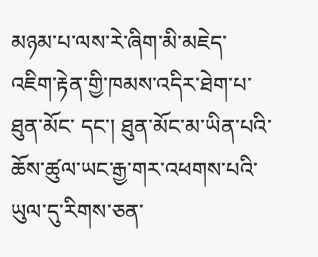མཉམ་པ་ལས་རེ་ཞིག་མི་མཇེད་འཇིག་རྟེན་གྱི་ཁམས་འདིར་ཐེག་པ་ཐུན་མོང་ དང་། ཐུན་མོང་མ་ཡིན་པའི་ཆོས་ཚུལ་ཡང་རྒྱ་གར་འཕགས་པའི་ཡུལ་དུ་རིགས་ཅན་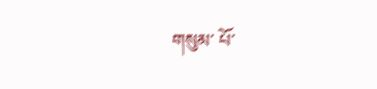གསུམ་ པོ་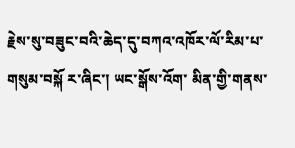རྗེས་སུ་བཟུང་བའི་ཆེད་དུ་བཀའ་འཁོར་ལོ་རིམ་པ་གསུམ་བསྐོ ར་ཞིང་། ཡང་སྒོས་འོག་ མིན་གྱི་གནས་